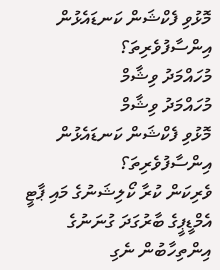މޮޅުވި ފެކްޝަން ކަނޑައެޅުން އިންސާފުވެރިތަ؟
މުހައްމަދު ވިޝާމް
މުހައްމަދު ވިޝާމް
މޮޅުވި ފެކްޝަން ކަނޑައެޅުން އިންސާފުވެރިތަ؟
ވެރިކަން ކުރާ ކޯލިޝަނުގެ މައި ޕާޓީ އެމްޑީޕީގެ ބާރުގަދަ ގުނަނުގެ އިންތިހާބުން ނެގި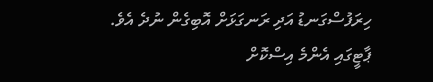ހިރަފުސްގަނޑު އަދި ރަނގަޅަށް އޮބިގެން ނުދެ އެވެ.
ޕާޓީގައި އެންމެ އިސްކޮށް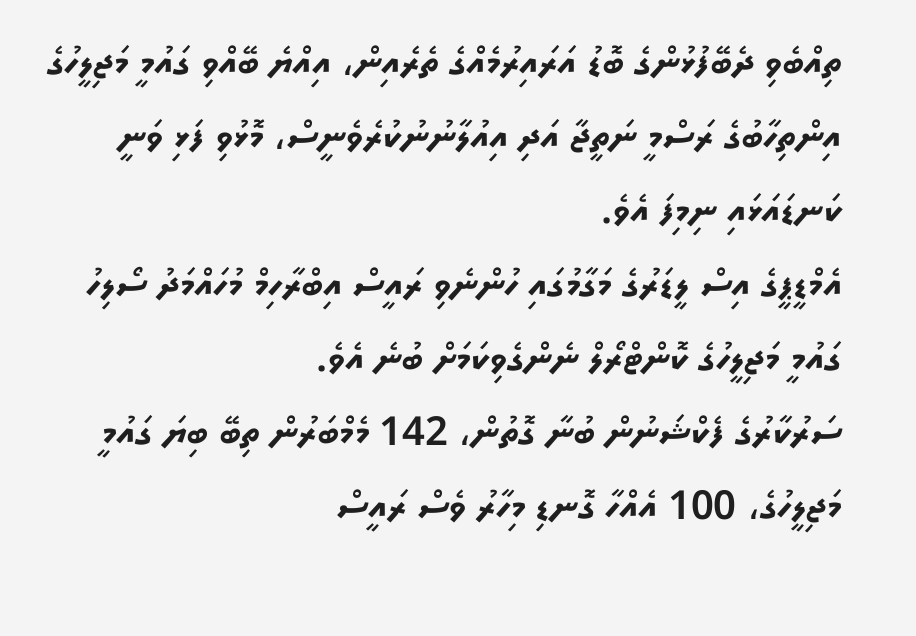ތިއްބެވި ދެބޭފުޅުންގެ ބޮޑު އަރައިރުމެއްގެ ތެރެއިން، އިއްޔެ ބޭއްވި ގައުމީ މަޖިލީހުގެ އިންތިހާބުގެ ރަސްމީ ނަތީޖާ އަދި އިއުލާނުނުކުރެވެނީސް، މޮޅުވި ފަޅި ވަނީ ކަނޑައަޅައި ނިމިފަ އެވެ.
އެމްޑީޕީގެ އިސް ލީޑަރުގެ މަގާމުގައި ހުންނެވި ރައީސް އިބްރާހިމް މުހައްމަދު ސޯލިހު ގައުމީ މަޖިލީހުގެ ކޮންޓްރޯލް ނެންގެވިކަމަށް ބުނެ އެވެ.
ސަރުކާރުގެ ފެކްޝަނުން ބުނާ ގޮތުން، 142 މެމްބަރުން ތިބޭ ބިޔަ ގައުމީ މަޖިލީހުގެ، 100 އެއްހާ ގޮނޑި މިހާރު ވެސް ރައީސް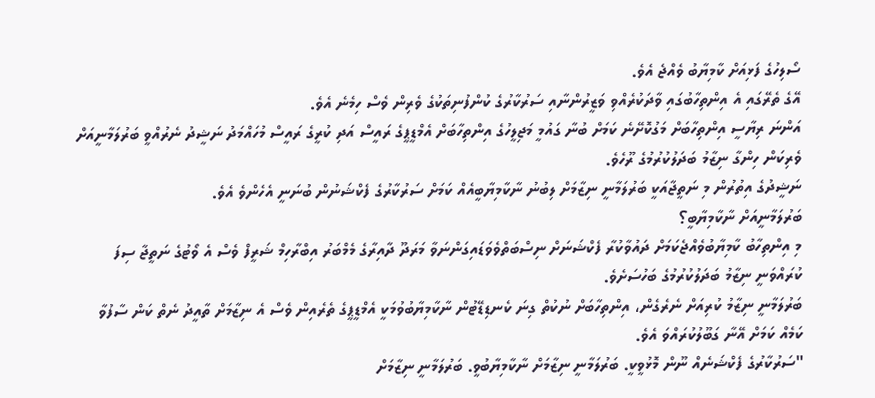ސޯލިހުގެ ފަޅިއަށް ކާމިޔާބު ވެއްޖެ އެވެ.
އޭގެ ތެރޭގައި އެ އިންތިހާބުގައި ވާދަކުރެއްވި ވަޒީރުންނާއި ސަރުކާރުގެ ކުންފުނިތަކުގެ ވެރިން ވެސް ހިމެނެ އެވެ.
އަންނަ ރިޔާސީ އިންތިހާބަށް މަގުކޮށޭނެ ކަމަށް ބުނާ ގައުމީ މަޖިލީހުގެ އިންތިހާބަށް އެމްޑީޕީގެ ރައީސް އަދި ކުރީގެ ރައީސް މުހައްމަދު ނަޝީދު ނެރުއްވީ ބަރުލަމާނީއަށް ވެރިކަން ހިންގާ ނިޒާމު ބަދަލުކުރުމުގެ ރޫހެވެ.
ނަޝީދުގެ އިތުރުން މި ނަތީޖާއަކީ ބަރުލަމާނީ ނިޒާމަށް ލިބުނު ނާކާމިޔާބީއެއް ކަމަށް ސަރުކާރުގެ ފެކްޝަނުން ބުނަނީ އެހެންވެ އެވެ.
ބަރުލަމާނީއަށް ނާކާމިޔާބީ؟
މި އިންތިހާބު ކާމިޔާބުވެއްޖެކަމަށް ދައުވާކުރާ ފެކްޝަނަށް ނިސްބަތްވެވަޑައިގަންނަވާ މަރަދޫ ދާއިރާގެ މެމްބަރު އިބްރާހިމް ޝަރީފް ވެސް އެ ވޯޓުގެ ނަތީޖާ ސިފަ ކުރައްވަނީ ނިޒާމު ބަދަލުކުރުމުގެ ބަހުސަށެވެ.
ބަރުލަމާނީ ނިޒާމު ކުރިއަށް ނެރެގެން، އިންތިހާބަށް ނުކުތް ގިނަ ކެނޑިޑޭޓުން ނާކާމިޔާބުވުމަކީ އެމްޑީޕީގެ ތެރެއިން ވެސް އެ ނިޒާމަށް ތާއީދު ނެތް ކަން ސާފުވާ ކަމެއް ކަމަށް އޭނާ ގަބޫލުކުރައްވަ އެވެ.
"ސަރުކާރުގެ ފެކްޝަނެއް ނޫން މޮޅުވީކީ. ބަރުލަމާނީ ނިޒާމަށް ނާކާމިޔާބުވީ. ބަރުލަމާނީ ނިޒާމަށް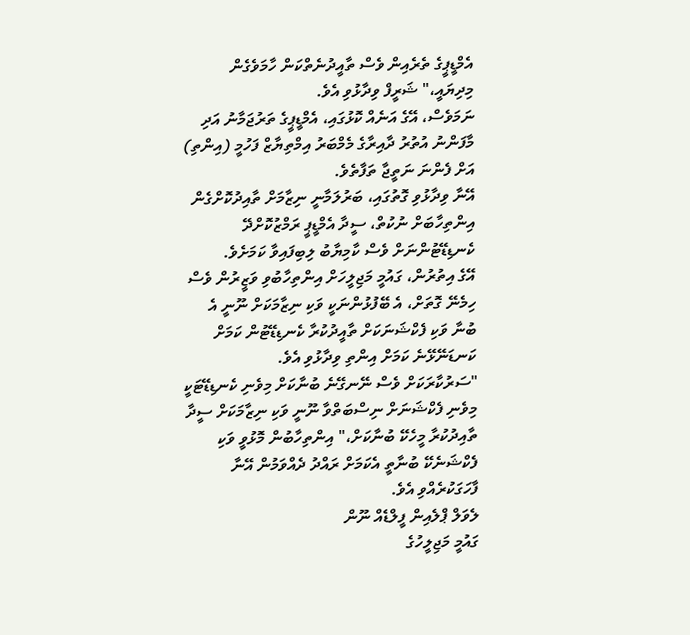އެމްޑީޕީގެ ތެރެއިން ވެސް ތާއީދުނެތްކަން ހާމަވެގެން މިދިޔައީ،" ޝަރީފް ވިދާޅުވި އެވެ.
ނަމަވެސް، އޭގެ އަނެއް ކޮޅުގައި، އެމްޑީޕީގެ ތަރުޖަމާނު އަދި މާފަންނު އުތުރު ދާއިރާގެ މެމްބަރު އިމްތިޔާޒް ފަހުމީ (އިންތި) އަށް ފެންނަ ނަތީޖާ ތަފާތެވެ.
އޭނާ ވިދާޅުވި ގޮތުގައި، ބަރުލަމާނީ ނިޒާމަށް ތާއިދުކޮށްގެން އިންތިހާބަށް ނުކުތް، ސީދާ އެމްޑީޕީ ރަމްޒުކޮށްދޭ ކެނޑިޑޭޓުންނަށް ވެސް ކާމިޔާބު ލިބިފައިވާ ކަމަށެވެ.
އޭގެ އިތުރުން، ގައުމީ މަޖިލީހަށް އިންތިހާބުވި ވަޒީރުން ވެސް ހިމެނޭ ގޮތަށް، އެ ބޭފުޅުންނަކީ ވަކި ނިޒާމަކަށް ނޫނީ އެ ބުނާ ވަކި ފެކްޝަނަކަށް ތާއީދުކުރާ ކެނޑިޑޭޓުން ކަމަށް ކަނޑަނޭޅޭނެ ކަމަށް އިންތި ވިދާޅުވި އެވެ.
"ސަރުކާރަކަށް ވެސް ނޭނގޭނެ ބުނާކަށް މިވެނި ކެނޑިޑޭޓަކީ މިވެނި ފެކްޝަނަށް ނިސްބަތްވާ ނޫނީ ވަކި ނިޒާމަކަށް ސީދާ ތާއިދުކުރާ މީހެކޭ ބުނާކަށް،" އިންތިހާބުން މޮޅުވީ ވަކި ފެކްޝަނެކޭ ބުނާތީ އެކަމަށް ރައްދު ދެއްވަމުން އޭނާ ފާހަގަކުރެއްވި އެވެ.
ލެވަލް ޕްލެއިން ފީލްޑެއް ނޫން
ގައުމީ މަޖިލީހުގެ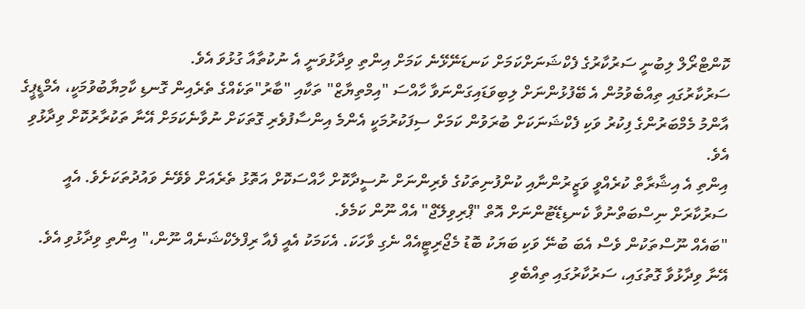ކޮންޓްރޯލް ލިބުނީ ސަރުކާރުގެ ފެކްޝަނަށްކަމަށް ކަނޑަނޭޅޭނެ ކަމަށް އިންތި ވިދާޅުވަނީ އެ ނުކުތާއާ ގުޅުވަ އެވެ.
ސަރުކާރުގައި ތިއްބެވުމުން އެ ބޭފުޅުންނަށް ލިބިވަޑައިގަންނަވާ ހާއްސަ "އިމްތިޔާޒް" ތަކާއި "ބާރު"ތަކެއްގެ ތެރެއިން ގޮނޑި ކާމިޔާބުވުމަކީ، އެމްޑީޕީގެ އާންމު މެމްބަރުންގެ ފިކުރު ވަކި ފެކްޝަނަކަށް ބުރަވުން ކަމަށް ސިފަކުރުމަކީ އެންމެ އިންސާފުވެރި ގޮތަކަށް ނުވާނެކަމަށް އޭނާ ތަކުރާރުކޮށް ވިދާޅުވި އެވެ.
އިންތި އެ އިޝާރާތް ކުރެއްވީ ވަޒީރުންނާއި ކުންފުނިތަކުގެ ވެރިންނަށް ނުސީދާކޮށް ހާއްސަކޮށް އަތޮޅު ތެރެއަށް ވެވޭނެ ވައުދުތަކަށެވެ. އެއީ ސަރުކާރަށް ނިސްބަތްނުވާ ކެނޑިޑޭޓުންނަށް އޮތް "ޕްރިވިލޭޖް" އެއް ނޫން ކަމެވެ.
"ބައެއް ނޫސްތަކުން ވެސް އެބަ ބުނޭ ވަކި ބަޔަކު ބޮޑު މެޖޯރިޓީއެއް ނެގި ވާހަކަ. އެކަމަކު އެއީ ފެއާ ރިފްލެކްޝަނެއް ނޫން،" އިންތި ވިދާޅުވި އެވެ.
އޭނާ ވިދާޅުވާ ގޮތުގައި، ސަރުކާރުގައި ތިއްބެވި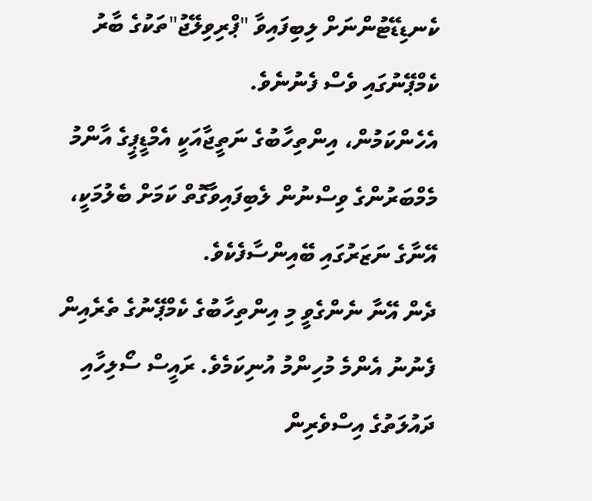ކެނޑިޑޭޓުންނަށް ލިބިފައިވާ "ޕްރިވިލޭޖު"ތަކުގެ ބާރު ކެމްޕޭނުގައި ވެސް ފެނުނެވެ.
އެހެންކަމުން، އިންތިހާބުގެ ނަތީޖާއަކީ އެމްޑީޕީގެ އާންމު މެމްބަރުންގެ ވިސްނުން ލެބިފައިވާގޮތް ކަމަށް ބެލުމަކީ، އޭނާގެ ނަޒަރުގައި ބޭއިންސާފެކެވެ.
ދެން އޭނާ ނެންގެވީ މި އިންތިހާބުގެ ކެމްޕޭނުގެ ތެރެއިން ފެނުނު އެންމެ މުހިންމު އުނިކަމެވެ. ރައީސް ސޯލިހާއި ދައުލަތުގެ އިސްވެރިން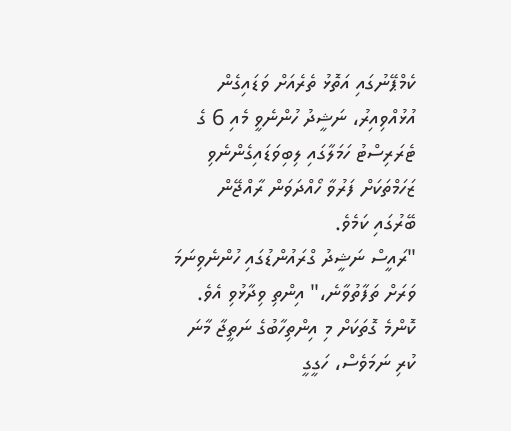ކެމްޕޭނުގައި އަތޮޅު ތެރެއަށް ވަޑައިގެން އުޅުއްވިއިރު، ނަޝީދު ހުންނެވީ މެއި 6 ގެ ޓެރަރިސްޓު ހަމަލާގައި ލިބިވަޑައިގެންނެވި ޒަހަމްތަކަށް ފަރުވާ ހޯއްދަވަން ރާއްޖޭން ބޭރުގައި ކަމެވެ.
"ރައީސް ނަޝީދު ގްރައުންޑުގައި ހުންނެވިނަމަ ވަރަށް ތަފާތުވާނެ،" އިންތި ވިދާޅުވި އެވެ.
ކޮންމެ ގޮތަކަށް މި އިންތިހާބުގެ ނަތީޖާ މާނަ ކުރި ނަމަވެސް، ހަގީގީ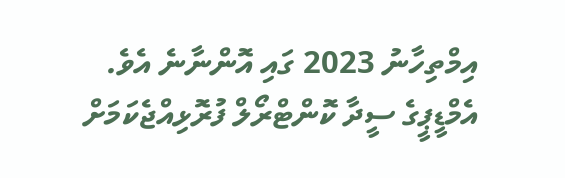އިމްތިހާނު 2023 ގައި އޮންނާނެ އެވެ.
އެމްޑީޕީގެ ސީދާ ކޮންޓްރޯލް ފުރޮޅިއްޖެކަމަށް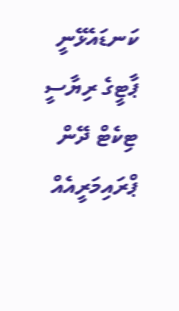ކަނޑައެޅޭނީ ޕާޓީގެ ރިޔާސީ ޓިކެޓް ދޭން ޕްރައިމަރީއެއް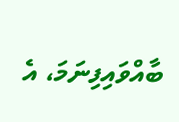ބާއްވައިފިނަމަ، އެ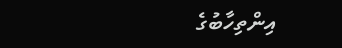އިންތިހާބުގެ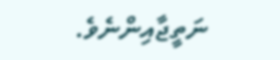ނަތީޖާއިންނެވެ.